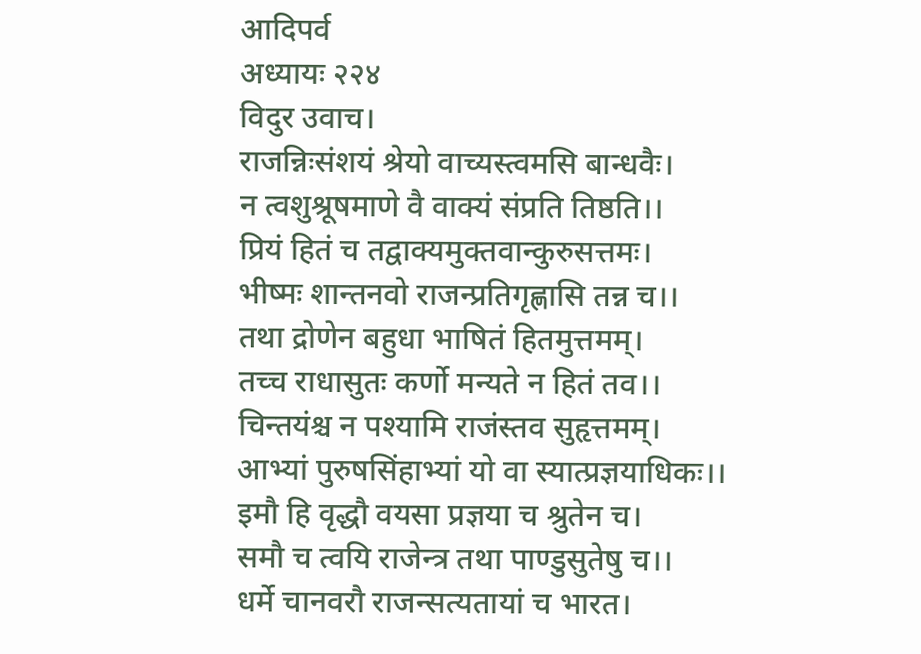आदिपर्व
अध्यायः २२४
विदुर उवाच।
राजन्निःसंशयं श्रेयो वाच्यस्त्वमसि बान्धवैः।
न त्वशुश्रूषमाणे वै वाक्यं संप्रति तिष्ठति।।
प्रियं हितं च तद्वाक्यमुक्तवान्कुरुसत्तमः।
भीष्मः शान्तनवो राजन्प्रतिगृह्णासि तन्न च।।
तथा द्रोणेन बहुधा भाषितं हितमुत्तमम्।
तच्च राधासुतः कर्णो मन्यते न हितं तव।।
चिन्तयंश्च न पश्यामि राजंस्तव सुहृत्तमम्।
आभ्यां पुरुषसिंहाभ्यां यो वा स्यात्प्रज्ञयाधिकः।।
इमौ हि वृद्धौ वयसा प्रज्ञया च श्रुतेन च।
समौ च त्वयि राजेन्त्र तथा पाण्डुसुतेषु च।।
धर्मे चानवरौ राजन्सत्यतायां च भारत।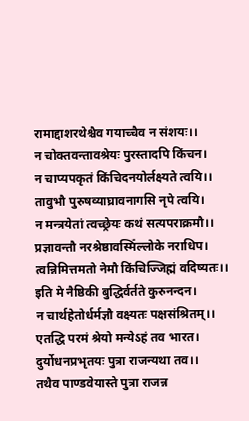रामाद्दाशरथेश्चैव गयाच्चैव न संशयः।।
न चोक्तवन्तावश्रेयः पुरस्तादपि किंचन।
न चाप्यपकृतं किंचिदनयोर्लक्ष्यते त्वयि।।
तावुभौ पुरुषव्याघ्रावनागसि नृपे त्वयि।
न मन्त्रयेतां त्वच्छ्रेयः कथं सत्यपराक्रमौ।।
प्रज्ञावन्तौ नरश्रेष्ठावस्मिँल्लोके नराधिप।
त्वन्निमित्तमतो नेमौ किंचिज्जिह्मं वदिष्यतः।।
इति मे नैष्ठिकी बुद्धिर्वर्तते कुरुनन्दन।
न चार्थहेतोर्धर्मज्ञौ वक्ष्यतः पक्षसंश्रितम्।।
एतद्धि परमं श्रेयो मन्येऽहं तव भारत।
दुर्योधनप्रभृतयः पुत्रा राजन्यथा तव।।
तथैव पाण्डवेयास्ते पुत्रा राजन्न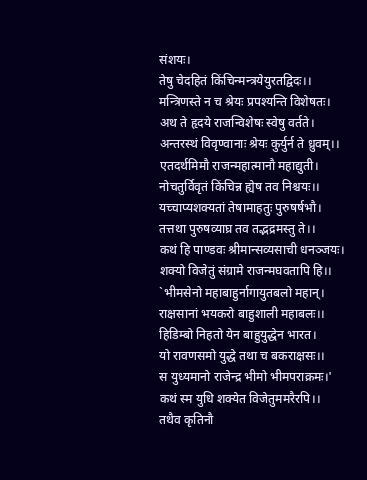संशयः।
तेषु चेदहितं किंचिन्मन्त्रयेयुरतद्विदः।।
मन्त्रिणस्ते न च श्रेयः प्रपश्यन्ति विशेषतः।
अथ ते हृदये राजन्विशेषः स्वेषु वर्तते।
अन्तरस्थं विवृण्वानाः श्रेयः कुर्युर्न ते ध्रुवम्।।
एतदर्थमिमौ राजन्महात्मानौ महाद्युती।
नोचतुर्विवृतं किंचिन्न ह्येष तव निश्चयः।।
यच्चाप्यशक्यतां तेषामाहतुः पुरुषर्षभौ।
तत्तथा पुरुषव्याघ्र तव तद्भद्रमस्तु ते।।
कथं हि पाण्डवः श्रीमान्सव्यसाची धनञ्जयः।
शक्यो विजेतुं संग्रामे राजन्मघवतापि हि।।
`भीमसेनो महाबाहुर्नागायुतबलो महान्।
राक्षसानां भयकरो बाहुशाली महाबलः।।
हिडिम्बो निहतो येन बाहुयुद्धेन भारत।
यो रावणसमो युद्धे तथा च बकराक्षसः।।
स युध्यमानो राजेन्द्र भीमो भीमपराक्रमः।'
कथं स्म युधि शक्येत विजेतुममरैरपि।।
तथैव कृतिनौ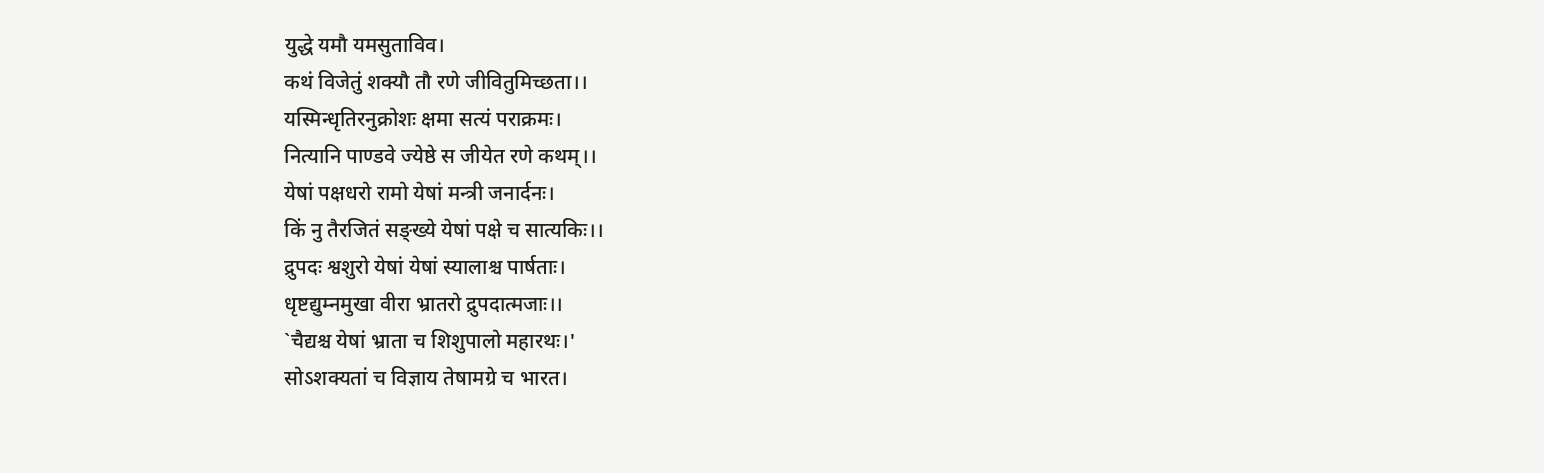युद्धे यमौ यमसुताविव।
कथं विजेतुं शक्यौ तौ रणे जीवितुमिच्छता।।
यस्मिन्धृतिरनुक्रोशः क्षमा सत्यं पराक्रमः।
नित्यानि पाण्डवे ज्येष्ठे स जीयेत रणे कथम्।।
येषां पक्षधरो रामो येषां मन्त्री जनार्दनः।
किं नु तैरजितं सङ्ख्ये येषां पक्षे च सात्यकिः।।
द्रुपदः श्वशुरो येषां येषां स्यालाश्च पार्षताः।
धृष्टद्युम्नमुखा वीरा भ्रातरो द्रुपदात्मजाः।।
`चैद्यश्च येषां भ्राता च शिशुपालो महारथः।'
सोऽशक्यतां च विज्ञाय तेषामग्रे च भारत।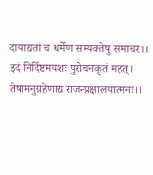दायाद्यतां च धर्मेण सम्यक्तेषु समाचर।।
इदं निर्दिष्टमयशः पुरोचनकृतं महत्।
तेषामनुग्रहेणाद्य राजन्प्रक्षालयात्मनः।।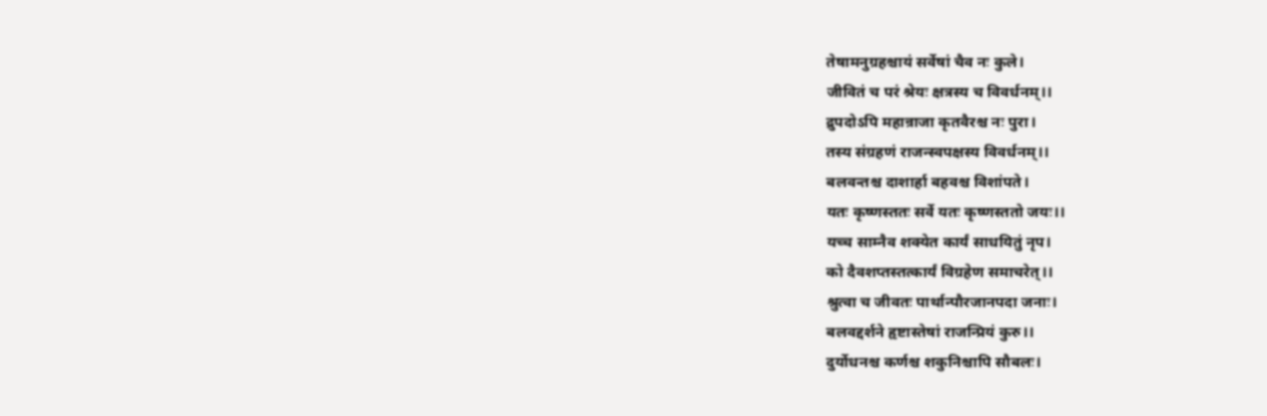तेषामनुग्रहश्चायं सर्वेषां चैव नः कुले।
जीवितं च परं श्रेयः क्षत्रस्य च विवर्धनम्।।
द्रुपदोऽपि महान्राजा कृतवैरश्च नः पुरा।
तस्य संग्रहणं राजन्स्वपक्षस्य विवर्धनम्।।
बलवन्तश्च दाशार्हा बहवश्च विशांपते।
यतः कृष्णस्ततः सर्वे यतः कृष्णस्ततो जयः।।
यच्च साम्नैव शक्येत कार्यं साधयितुं नृप।
को दैवशप्तस्तत्कार्यं विग्रहेण समाचरेत्।।
श्रुत्वा च जीवतः पार्थान्पौरजानपदा जनाः।
बलवद्दर्शने हृष्टास्तेषां राजन्प्रियं कुरु।।
दुर्योधनश्च कर्णश्च शकुनिश्चापि सौबलः।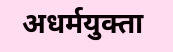अधर्मयुक्ता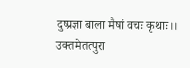दुष्प्रज्ञा बाला मैषां वचः कृथाः।।
उक्तमेतत्पुरा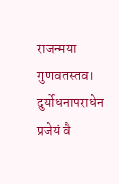राजन्मया गुणवतस्तव।
दुर्योधनापराधेन प्रजेयं वै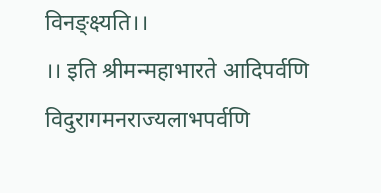विनङ्क्ष्यति।।
।। इति श्रीमन्महाभारते आदिपर्वणि
विदुरागमनराज्यलाभपर्वणि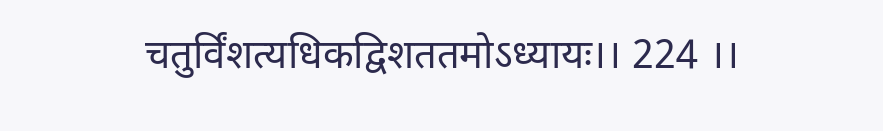चतुर्विंशत्यधिकद्विशततमोऽध्यायः।। 224 ।।